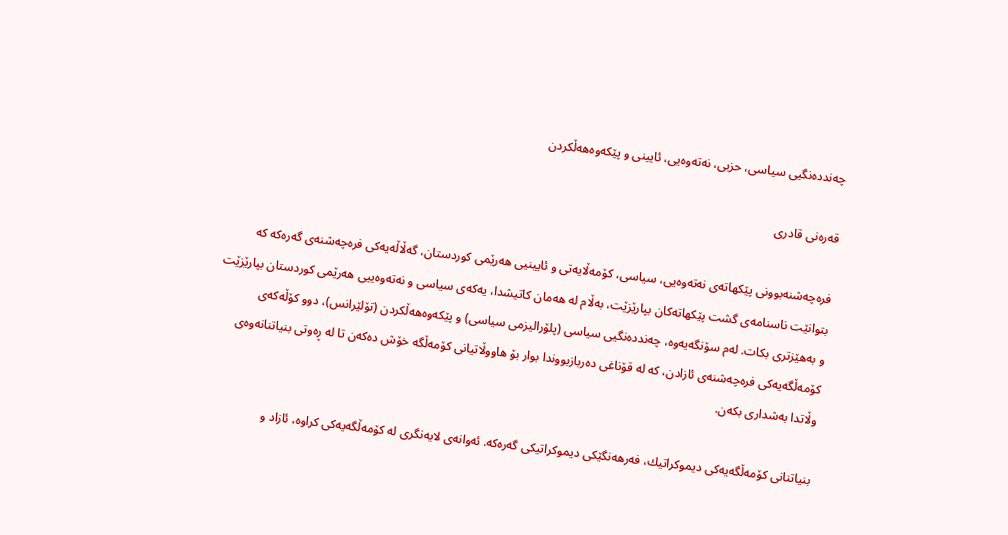چه‌‌ندده‌‌نگیی سیاسی، حزبی، نەتەوەیی، ئایینی و پێكه‌‌وه‌‌هه‌ڵكردن

قەرەنی قادری

فره‌‌چه‌‌شنه‌‌بوونی پێكهاته‌‌ی نەتەوەیی، سیاسی، كۆمه‌‌ڵایه‌‌تی و ئایینیی هه‌رێمی كوردستان، گه‌‌ڵاڵه‌‌یه‌‌كی فره‌‌چه‌‌شنه‌‌ی گه‌‌ره‌‌كه‌‌ كه‌ بتوانێت ناسنامه‌‌ی گشت پێكهاته‌‌كان‌ بپارێزێت، به‌‌ڵام له‌‌ هه‌مان كاتیشدا، یه‌‌كه‌‌ی‌ سیاسی و نه‌‌ته‌‌وه‌‌ییی هه‌رێمی كوردستان بپارێزێت و به‌‌هێزتری بكات. له‌‌م سۆنگه‌‌یەوە،‌‌ چه‌‌ندده‌‌نگیی سیاسی (پلۆرالیزمی سیاسی) و پێكه‌‌وه‌‌هه‌ڵكردن (تۆلێرانس)، دوو كۆڵه‌‌كه‌‌ی كۆمه‌‌ڵگه‌‌یه‌‌كی فره‌‌چه‌‌شنه‌‌ی ئازادن،‌‌ كه‌ له‌‌ قۆناغی ده‌‌ربازبووندا بوار بۆ هاووڵاتیانی كۆمه‌‌ڵگه‌‌ خۆش ده‌‌كه‌ن تا له‌‌ ڕه‌‌وتی بنیاتنانه‌‌وه‌‌ی وڵاتدا به‌‌شداری بكه‌‌ن.

بنیاتنانی كۆمه‌‌ڵگه‌‌یه‌‌كی دیموكراتیك، فه‌‌رهه‌نگێكی دیموكراتیکی گه‌‌ره‌‌كه‌‌. ئه‌‌وانه‌‌ی لایه‌‌نگری لە كۆمه‌‌ڵگه‌‌یه‌‌كی كراوه‌‌، ئازاد و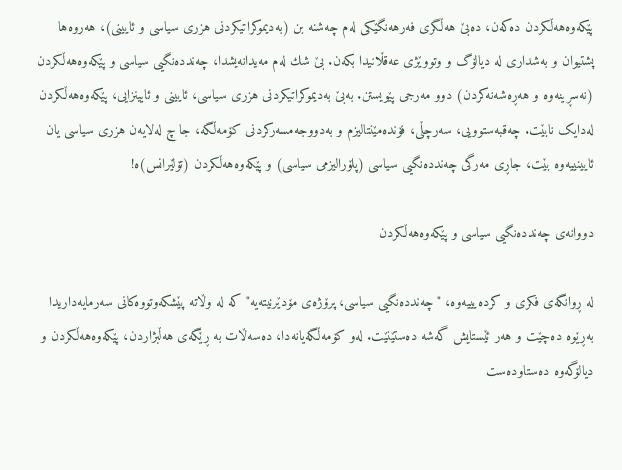پێكه‌‌وه‌‌هه‌ڵكردن ده‌‌كه‌‌ن، ده‌‌بێ هه‌ڵگری فه‌‌رهه‌نگێكی له‌‌م چه‌‌شنه‌‌ بن (بەدیموکراتیکردنی هزری سیاسی و ئایینی)، هه‌روه‌ها پشتیوان و به‌‌شداری له‌‌ دیالۆگ و وتووێژی عه‌‌قڵانیدا بكه‌‌ن. بێ شك له‌‌م مه‌‌یدانەیشد‌‌ا، چه‌‌ندده‌‌نگیی سیاسی و پێكه‌‌وه‌‌هه‌ڵكردن (نەسڕینەوە و هەڕەشەنەکردن) دوو مه‌‌رجی پێویستن‌. بەبێ بەدیموکراتیکردنی هزری سیاسی، ئایینی و ئایینزایی، پێكه‌‌وه‌‌هه‌ڵكردن لەدایک نابێت. چەقبەستوویی، سەرچڵی، فۆندەمێنتالیزم و بەدووجەمسەرکردنی کۆمەڵگە، جا چ لەلایەن هزری سیاسی یان ئایینییەوە بێت، جاڕی مەرگی چه‌‌ندده‌‌نگیی سیاسی (پلۆرالیزمی سیاسی) و پێكه‌‌وه‌‌هه‌ڵكردن (تۆلێرانس)ە!

دووانه‌‌ی چه‌‌ندده‌‌نگیی سیاسی و پێكه‌‌وه‌‌هه‌ڵكردن

له‌‌ ڕوانگه‌‌ی فكری و كرده‌یییه‌‌وه‌‌، "چه‌‌ندده‌‌نگیی سیاسی، پرۆژه‌‌ی مۆدێرنیته‌‌یه‌" كه‌‌ له‌‌ وڵاته‌‌ پێشكه‌‌وتووەكانی سه‌‌رمایه‌‌داریدا به‌‌ڕێوه‌ ده‌‌چێت‌ و هه‌ر ئێستایش گه‌‌شه‌‌ ده‌‌ستێنێت. له‌‌و كۆمه‌‌ڵگه‌‌یانه‌‌دا، ده‌‌سه‌‌ڵات به‌‌ ڕێگەی هه‌ڵبژاردن، پێكه‌‌وه‌‌هه‌ڵكردن و دیالۆگه‌‌وه‌‌‌ ‌ده‌‌ستاوده‌‌ست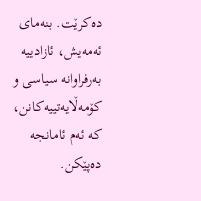ده‌‌كرێت. بنه‌‌مای ئه‌‌مه‌یش، ئازادییه‌‌ به‌‌رفراوانه‌‌ سیاسی و كۆمه‌‌ڵایه‌‌تییه‌‌كانن، كه‌ ئه‌‌م ئامانجه‌‌ ده‌‌پێكن.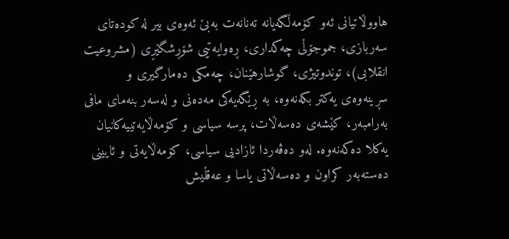هاووڵاتیانی ئه‌‌و كۆمه‌‌ڵگه‌‌یانه‌‌ ته‌‌نانه‌‌ت به‌‌بێ ئه‌‌وه‌‌ی بیر له‌‌ كوده‌‌تای سه‌ربازی، جموجۆڵی چه‌‌كداری، ڕەوایەتیی شۆڕشگێڕی (مشروعیت انقلابی)، توندوتیژی، گوشارهێنان، چه‌‌مكی ده‌‌مارگیری و سڕینه‌‌وه‌‌ی یه‌‌كتر‌ بكه‌‌نه‌‌وه‌‌، به‌‌ ڕێگەیه‌‌كی مه‌‌ده‌‌نی و له‌‌سه‌‌ر بنه‌‌مای مافی به‌‌رامبه‌‌ر، كێشه‌‌ی ده‌‌سه‌‌ڵات، پرسه‌‌ سیاسی و كۆمه‌‌ڵایه‌‌تییه‌‌كانیان یه‌‌كلا ده‌‌كه‌‌نه‌‌وه‌‌. له‌‌و ده‌‌ڤه‌‌ر‌‌دا ئازادیی سیاسی، كۆمه‌‌ڵایه‌‌تی و ئایینی ده‌‌سته‌‌به‌‌ر كراون و ده‌‌سه‌‌ڵاتی یاسا و عەقڵیش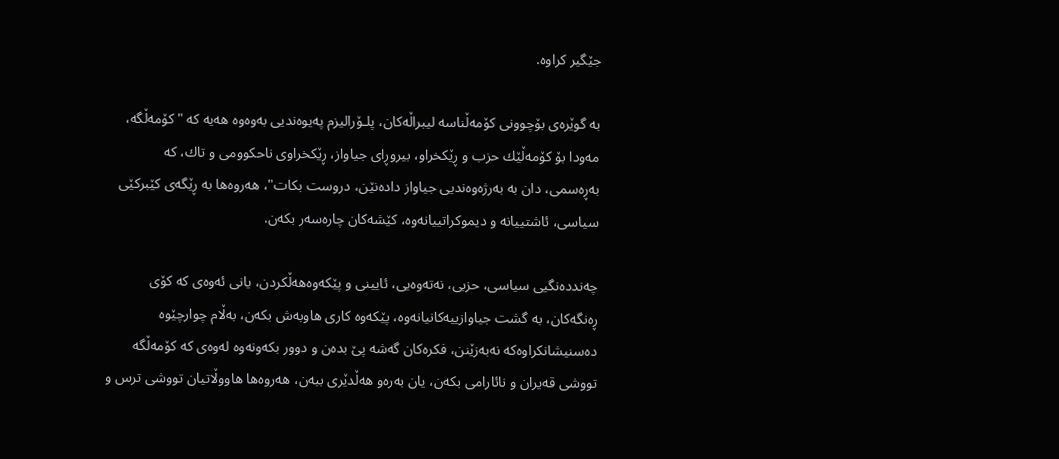جێگیر كراوە‌.

به‌‌ گوێره‌‌ی بۆچوونی كۆمه‌‌ڵناسه‌‌ لیبراڵه‌‌كان، پلـۆرالیزم په‌‌یوه‌‌ندیی به‌‌وه‌‌وه‌‌ هه‌یه‌‌ كه‌‌ "كۆمه‌‌ڵگه‌‌، مه‌‌ودا بۆ كۆمه‌‌ڵێك حزب و ڕێكخراو، بیروڕای جیاواز، ڕێكخراوی ناحكوومی و تاك، كه‌‌ به‌‌ڕه‌‌سمی، دان به‌‌ به‌‌رژه‌‌وه‌‌ندیی جیاواز داده‌‌نێن، دروست بكات"، هه‌روه‌ها به‌‌ ڕێگەی كێبركێی سیاسی، ئاشتییانه‌‌ و دیموكراتییانه‌‌وه‌، كێشه‌‌كان چاره‌‌سه‌‌ر بكه‌‌ن.

چه‌‌ندده‌‌نگیی سیاسی، حزبی، نەتەوەیی، ئایینی و پێكه‌‌وه‌‌هه‌ڵكردن، یانی ئه‌وه‌ی كه‌ کۆی ڕەنگەکان، بە گشت جیاوازییەکانیانەوە، پێکەوە کاری هاوبەش بکەن، بەڵام چوارچێوە دەسنیشانکراوەکە نەبەزێنن، فکرەکان گەشە پێ بدەن و دوور بکەونەوە لەوەی کە کۆمەڵگە تووشی قەیران و نائارامی بکەن، یان بەرەو هەڵدێری ببەن، هەروەها هاووڵاتیان تووشی ترس و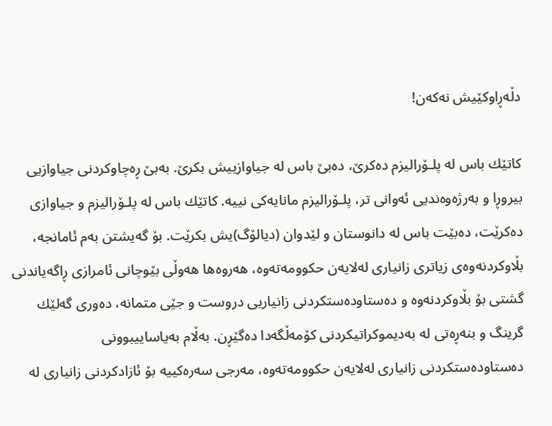دڵەڕاوکێیش نەکەن!

كاتێك باس له‌‌ پلـۆرالیزم ده‌‌كرێ، ده‌‌بێ باس له‌‌ جیاوازییش بكرێ. به‌‌بێ ڕه‌‌چاوكردنی‌‌ جیاوازیی بیروڕا و به‌‌رژه‌‌وه‌‌ندیی ئه‌‌وانی تر، پلـۆرالیزم مانایه‌‌كی نییه‌‌. كاتێك باس له‌‌ پلـۆرالیزم و جیاوازی ده‌‌كرێت، ده‌‌بێت باس له‌‌ دانوستان و لێدوان (دیالۆگ)یش بكرێت. بۆ گه‌‌یشتن به‌‌م ئامانجه‌‌، بڵاوكردنه‌‌وه‌‌ی زیاتری زانیاری لەلایەن حكوومه‌‌ته‌‌وه‌‌، هه‌روه‌ها هه‌وڵی بێوچانی ئامرازی ڕاگه‌‌یاندنی گشتی بۆ بڵاوكردنه‌‌وه‌‌ و ده‌‌ستاوده‌‌ستكردنی زانیاریی دروست و جێی متمانه‌،‌ ده‌‌وری گه‌‌لێك گرینگ و بنه‌‌ڕه‌‌تی له‌ به‌‌دیموكراتیكردنی كۆمه‌‌ڵگه‌‌دا ده‌‌گێڕن. به‌‌ڵام به‌‌یاساییبوونی ده‌‌ستاوده‌‌ستكردنی زانیاری لەلایەن حکوومەتەوە، مه‌‌رجی سه‌‌ره‌‌كییه‌‌ بۆ ئازادكردنی زانیاری له‌‌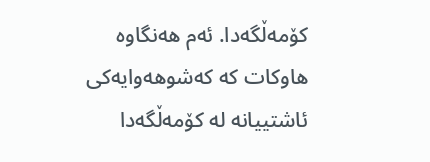كۆمه‌‌ڵگه‌‌دا. ئه‌‌م هه‌نگاوه‌‌ هاوكات كه‌ كه‌‌شوهه‌وایه‌‌كی ئاشتییانه‌‌ له‌ كۆمه‌‌ڵگه‌‌دا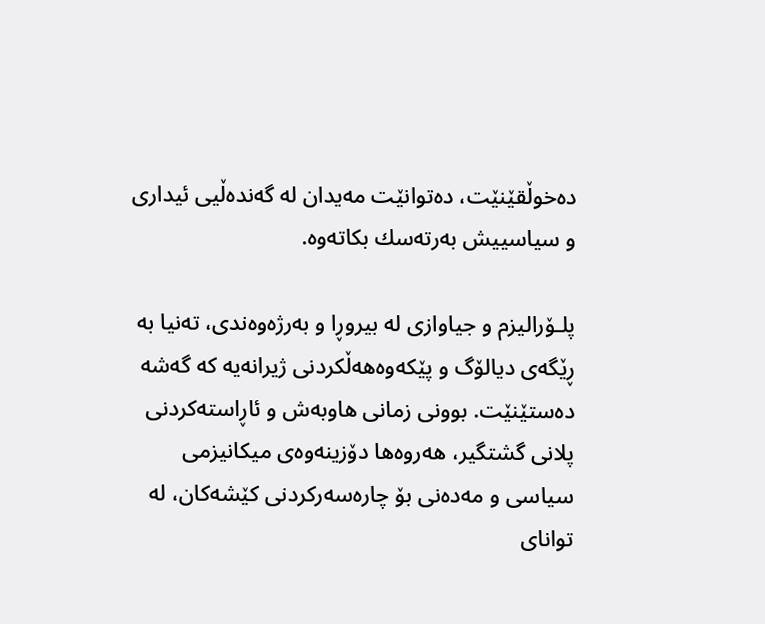ده‌‌خوڵقێنێت، ده‌‌توانێت مه‌‌یدان له‌‌ گه‌‌نده‌‌ڵیی ئیداری و سیاسییش به‌‌رته‌‌سك بكاته‌‌وه‌‌.

پلـۆرالیزم و جیاوازی له‌‌ بیروڕا و به‌‌رژه‌‌وه‌‌ندی، ته‌‌نیا به‌‌ ڕێگەی دیالۆگ و پێكه‌‌وه‌‌هه‌ڵكردنی ژیرانه‌‌یه‌‌‌ كه‌‌ گه‌‌شه‌‌ ده‌‌ستێنێت. بوونی زمانی هاوبه‌‌ش و ئاڕاسته‌‌كردنی پلانی گشتگیر، هه‌روه‌ها دۆزینه‌‌وه‌‌ی میكانیزمی سیاسی و مه‌‌ده‌‌نی بۆ چاره‌‌سه‌‌ركردنی كێشه‌‌كان، له‌‌ توانای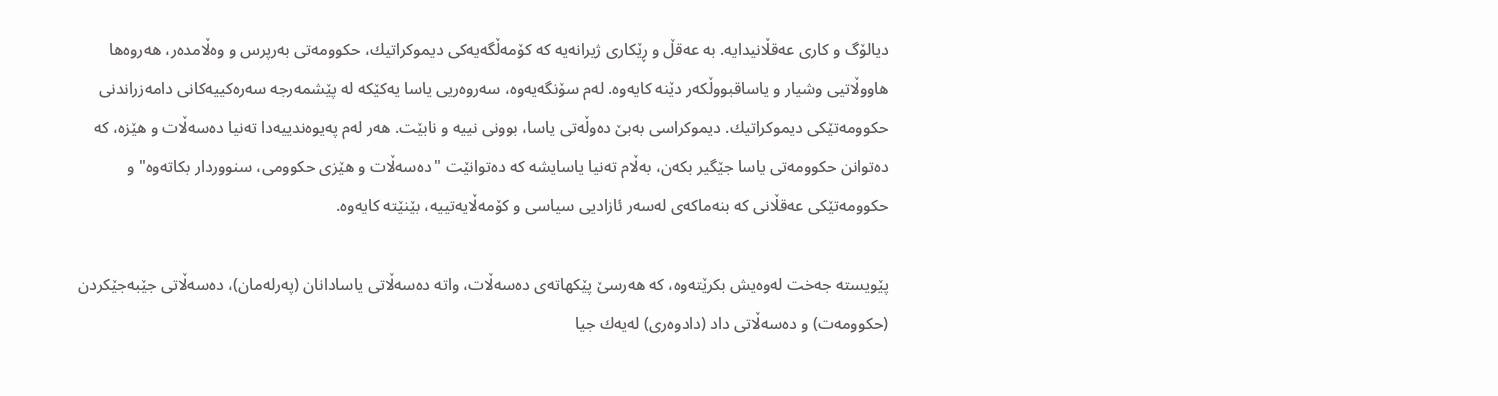دیالۆگ و كاری عه‌‌قڵانیدایه‌‌. به‌‌ عه‌‌قڵ و ڕێكاری ژیرانه‌‌یه‌‌ كه‌ كۆمه‌‌ڵگه‌‌یه‌‌كی دیموكراتیك، حکوومەتی به‌‌رپرس و وه‌ڵامده‌‌ر‌‌، هه‌روه‌ها هاووڵاتیی وشیار و یاساقبووڵكه‌‌ر دێنه‌‌ كایه‌‌وه‌‌. له‌‌م سۆنگه‌یه‌‌‌وه‌‌، سەروەریی یاسا یه‌‌كێكە له‌‌ پێشمه‌‌رجه‌‌ سه‌‌ره‌‌كییه‌‌كانی دامه‌‌زراندنی حکوومەتێکی دیموكراتیك‌‌. دیموكراسی به‌‌بێ ده‌‌وڵه‌‌تی یاسا، بوونی نییه‌‌ و نابێت. هه‌ر له‌‌م په‌‌یوه‌‌ندییه‌‌دا ته‌‌نیا ده‌‌سه‌‌ڵات و هێزه،‌‌ كه‌ ده‌‌توانن حكوومه‌‌تی یاسا جێگیر بكه‌‌ن، به‌‌ڵام ته‌‌نیا یاسایشه‌‌ كه‌ ده‌‌توانێت "ده‌‌سه‌‌ڵات و هێزی حکوومی، سنووردار بكاته‌‌وه‌" و حکوومەتێکی عه‌‌قڵانی كه‌ بنه‌‌ماكه‌‌ی له‌‌سه‌‌ر ئازادیی سیاسی و كۆمه‌‌ڵایه‌‌تییه‌‌، بێنێته‌‌ كایه‌‌وه‌‌.

پێویسته‌‌ جه‌‌خت لە‌‌وه‌یش بكرێته‌‌وه‌‌، كه‌ هه‌رسێ پێكهاته‌‌ی ده‌‌سه‌‌ڵات، واته‌ ده‌‌سه‌‌ڵاتی یاسادانان (په‌‌رله‌‌مان)، ده‌‌سه‌‌ڵاتی جێبه‌‌جێكردن‌ (حكوومه‌ت) و ده‌‌سه‌‌ڵاتی داد (دادوه‌‌ری) له‌‌یه‌‌ك جیا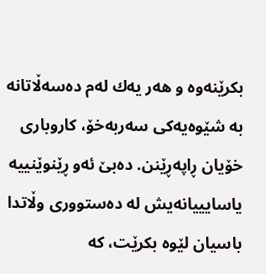بكرێنه‌‌وه‌‌ و هه‌ر یه‌‌ك له‌‌م ده‌‌سه‌‌ڵاتا‌نه‌‌ به ‌‌شێوه‌‌یه‌‌كی سه‌‌ربه‌‌خۆ، كاروباری خۆیان ڕاپه‌‌ڕێنن. ده‌‌بێ ئه‌‌و ڕێنوێنییه‌‌ یاسایییانه‌یش له‌‌ ده‌‌ستووری وڵاتدا باسیان لێوه‌‌ بكرێت، كه‌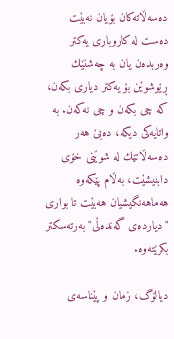ده‌‌سه‌‌ڵاته‌‌كان بۆیان نه‌‌بێت ده‌‌ست له‌‌ كاروباری یه‌‌كتر وه‌‌ربده‌‌ن یان به‌‌ چه‌‌شنێك ڕێوشوێن بۆ یەکتر دیاری بكه‌‌ن، كه‌ چی بكه‌‌ن و چی نه‌‌كه‌‌ن. به‌‌ واتایه‌‌كی دیکە، ده‌‌بێ هه‌ر ده‌‌سه‌‌ڵاتێك له‌‌ شوێنی خۆی دابنیشێت، به‌‌ڵام پێكه‌‌وه‌‌ هه‌ماهه‌نگیشیان هه‌بێت تا بواری "دیارده‌‌ی گه‌‌نده‌‌ڵی" به‌‌رته‌‌سكتر بكرێته‌‌وه‌‌.

دیالۆگ، زمان و پێناسه‌‌ی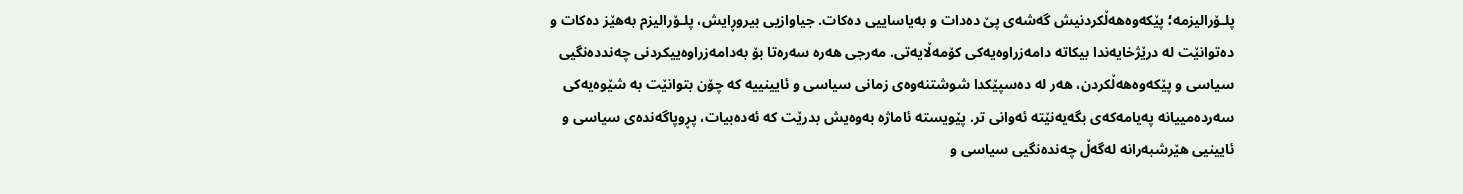پلـۆرالیزمه‌‌؛ پێكه‌‌وه‌‌هه‌ڵكردنیش گه‌‌شه‌‌ی پێ ده‌‌دات و به‌‌یاساییی ده‌‌كات. جیاوازیی بیروڕایش، پلـۆرالیزم به‌‌هێز ده‌‌كات و ده‌‌توانێت له‌‌ درێژخایەندا بیكاته‌‌ دامه‌‌زراوه‌‌یه‌‌كی كۆمه‌‌ڵایه‌‌تی. مەرجی هەرە سەرەتا بۆ بەدامەزراوەییکردنی چەنددەنگیی سیاسی و پێکەوەهەڵکردن، هەر لە دەسپێکدا شوشتنەوەی زمانی سیاسی و ئایینییە کە چۆن بتوانێت بە شێوەیەکی سەردەمییانە پەیامەکەی بگەیه‌نێته‌ ئه‌وانی تر. پێویستە ئاماژە بەوەیش بدرێت کە ئەدەبیات، پڕوپاگەندەی سیاسی و ئایینیی هێرشبەرانە لەگەڵ چەندەنگیی سیاسی و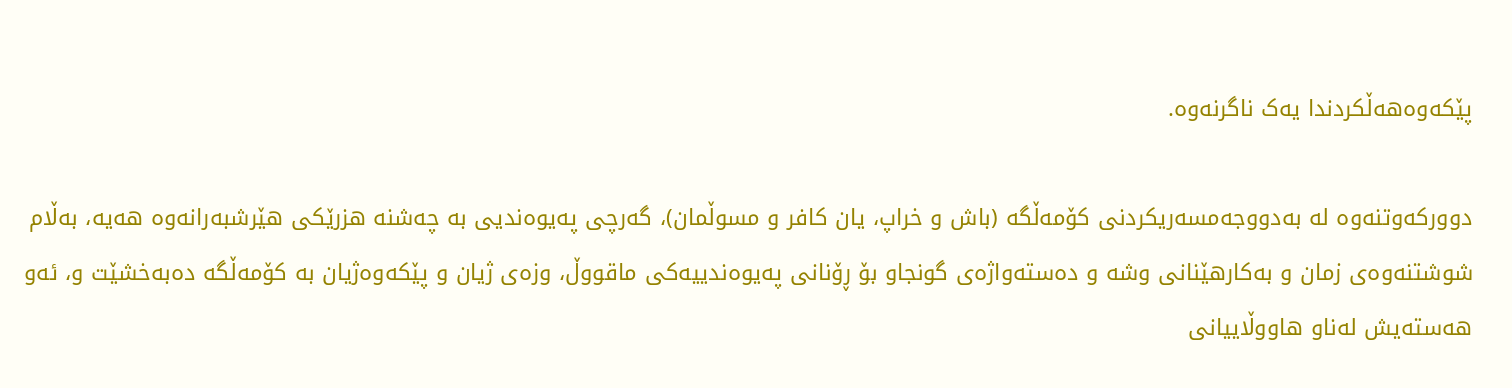پێکەوەهەڵکردندا یەک ناگرنەوە.

دوورکەوتنەوە لە بەدووجەمسەریکردنی کۆمەڵگە (باش و خراپ، یان کافر و مسوڵمان)، گەرچی پەیوەندیی بە چەشنە هزرێکی هێرشبەرانەوە هەیە، بەڵام شوشتنەوەی زمان و بەکارهێنانی وشە و دەستەواژەی گونجاو بۆ ڕۆنانی پەیوەندییەکی ماقووڵ، وزه‌ی ژیان و پێکەوەژیان بە کۆمەڵگە دەبەخشێت و، ئەو هەستەیش لەناو هاووڵاییانی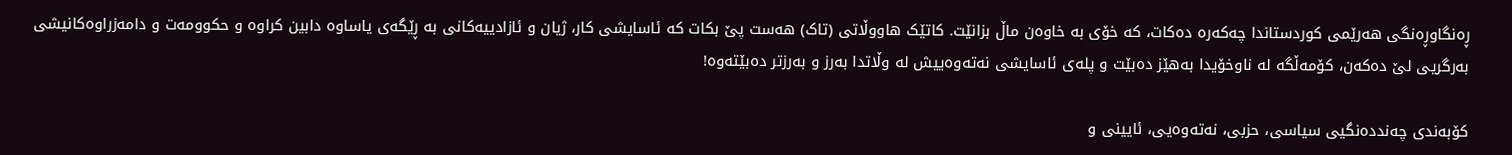ڕەنگاوڕەنگی هەرێمی کوردستاندا چەکەرە دەکات، کە خۆی بە خاوەن ماڵ بزانێت. کاتێک هاووڵاتی (تاک) هەست پێ بکات کە ئاسایشی کار، ژیان و ئازادییەکانی بە ڕێگەی یاساوە دابین کراوە و حکوومەت و دامەزراوەکانیشی بەرگریی لێ دەکەن، کۆمەڵگە لە ناوخۆیدا بەهێز دەبێت و پلەی ئاسایشی نەتەوەییش لە وڵاتدا بەرز و بەرزتر دەبێتەوە!

کۆبەندی چه‌‌ندده‌‌نگیی سیاسی، حزبی، نەتەوەیی، ئایینی و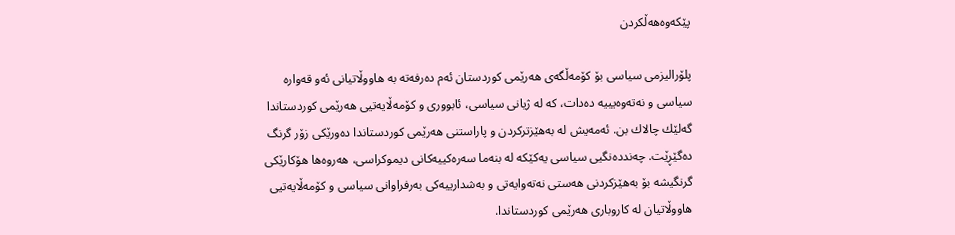پێكه‌‌وه‌‌هه‌ڵكردن

پلۆرالیزمی سیاسی بۆ كۆمه‌‌ڵگه‌‌ی هه‌رێمی كوردستان ئه‌‌م ده‌‌رفه‌‌ته‌‌ به‌‌ هاووڵاتیانی ئه‌‌و قه‌واره‌ سیاسی و نه‌‌ته‌‌وه‌‌یییه‌ ‌ده‌‌دات، كه‌ له‌ ژیانی سیاسی، ئابووری و كۆمه‌‌ڵایه‌‌تیی هه‌رێمی كوردستاندا گه‌‌لێك چالاك بن. ئه‌‌مه‌یش له‌ به‌‌هێزتركردن و پاراستنی هه‌رێمی كوردستاندا ده‌‌ورێكی زۆر گرنگ ده‌‌گێڕێت. چه‌‌ندده‌‌نگیی سیاسی یه‌‌كێكە له‌ بنه‌‌ما سه‌‌ره‌‌كییه‌‌كانی دیموكراسی‌‌، هه‌روه‌ها هۆكارێكی گرنگیشه‌‌ بۆ به‌‌هێزكردنی هه‌ستی نه‌‌ته‌‌وایه‌‌تی و به‌‌شدارییه‌‌كی به‌‌رفراوانی سیاسی و كۆمه‌‌ڵایه‌‌تیی هاووڵاتیان له‌ كاروباری هه‌رێمی كوردستاندا.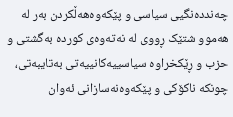چه‌‌ندده‌‌نگیی سیاسی و پێکەوەهەڵکردن بەر لە هەموو شتێک ڕووی لە نەتەوەی کوردە بەگشتی و حزب و ڕێکخراوە سیاسییەکانییه‌تی بەتایبەتی، چونکە ناکۆکی و پێکەوەنەسازانی ئەوان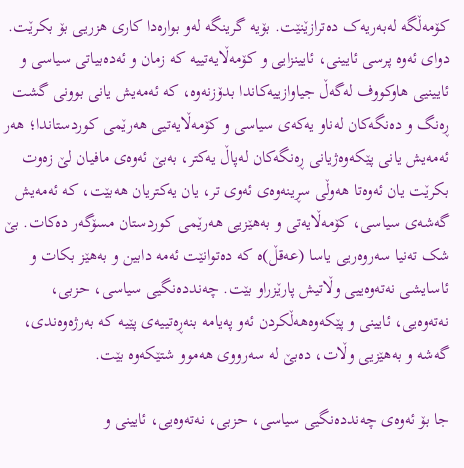کۆمەڵگە لەبەریەک دەترازێنێت. بۆیە گرینگە لەو بوارەدا کاری هزریی بۆ بکرێت. دوای ئەوە پرسی ئایینی، ئایینزایی و کۆمەڵایەتییە کە زمان و ئەدەبیاتی سیاسی و ئایینیی هاوکووف لەگەڵ جیاوازییەکاندا بدۆزنەوە، کە ئەمەیش یانی بوونی گشت ڕەنگ و دەنگەکان لەناو یەکەی سیاسی و کۆمەڵایەتیی هەرێمی کوردستاندا؛ هەر ئەمەیش یانی پێکەوەژیانی ڕەنگەکان لەپاڵ یەکتر، بەبێ ئەوەی مافیان لێ زەوت بکرێت یان ئەوەتا هەوڵی سڕینەوەی ئەوی تر، یان یەکتریان هەبێت، کە ئەمەیش گەشەی سیاسی، کۆمەڵایەتی و بەهێزیی هەرێمی کوردستان مسۆگەر دەکات. بێ شک تەنیا سەروەریی یاسا (عەقڵ)ە کە دەتوانێت ئەمە دابین و بەهێز بکات و ئاسایشی نەتەوەییی وڵاتیش پارێزراو بێت. چه‌‌ندده‌‌نگیی سیاسی، حزبی، نەتەوەیی، ئایینی و پێكه‌‌وه‌‌هه‌ڵكردن ئەو پەیامە بنەڕەتییەی پێیە کە بەرژەوەندی، گەشە و بەهێزیی وڵات، دەبێ لە سەرووی هەموو شتێکەوە بێت.

جا بۆ ئەوەی چه‌‌ندده‌‌نگیی سیاسی، حزبی، نەتەوەیی، ئایینی و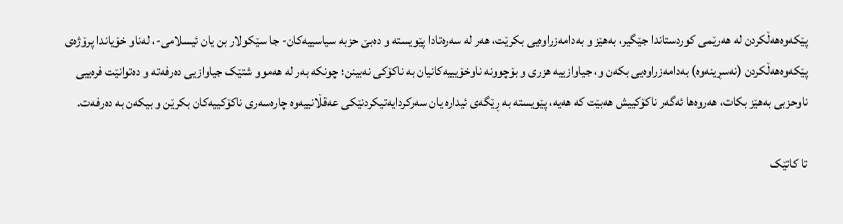پێكه‌‌وه‌‌هه‌ڵكردن لە هەرێمی کوردستاندا جێگیر، بەهێز و بەدامەزراوەیی بکرێت، هەر لە سەرەتادا پێویستە و دەبێ حزبە سیاسییەکان- جا سێکولار بن یان ئیسلامی-، لەناو خۆیاندا پرۆژەی پێکەوەهەڵکردن (نەسڕینەوە) بەدامەزراوەیی بکەن و، جیاوازییە هزری و بۆچوونە ناوخۆیییەکانیان بە ناکۆکی نەبینن؛ چونکە بەر لە هەموو شتێک جیاوازیی دەرفەتە و دەتوانێت فرەییی ناوحزبی بەهێز بکات، هەروەها ئەگەر ناکۆکییش هەبێت کە هەیە، پێویستە بە ڕێگەی ئیداره‌ یان سەرکردایەتیکردنێکی عەقڵانییەوە چارەسەری ناکۆکییەکان بکرێن و بیکەن بە دەرفەت.

تا کاتێک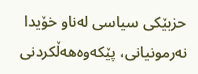حزبێکی سیاسی لەناو خۆیدا نەرمونیانی، پێکەوەهەڵکردنی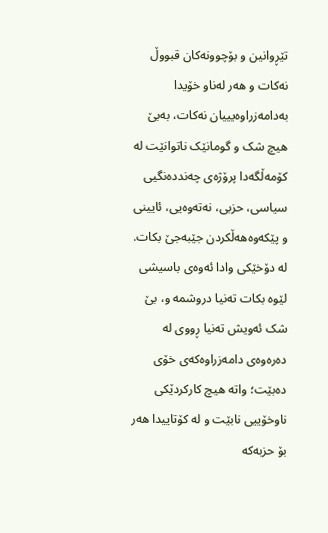تێڕوانین و بۆچوونەکان قبووڵ نەکات و هەر لەناو خۆیدا بەدامەزراوەیییان نەکات، بەبێ هیچ شک و گومانێک ناتوانێت لە کۆمەڵگەدا پرۆژەی چه‌‌ندده‌‌نگیی سیاسی، حزبی، نەتەوەیی، ئایینی و پێكه‌‌وه‌‌هه‌ڵكردن جێبەجێ بکات. لە دۆخێکی وادا ئەوەی باسیشی لێوە بکات تەنیا دروشمە و، بێ شک ئەویش تەنیا ڕووی لە دەرەوەی دامەزراوەکەی خۆی دەبێت؛ واتە هیچ کارکردێکی ناوخۆییی نابێت و لە کۆتاییدا هەر بۆ حزبەکە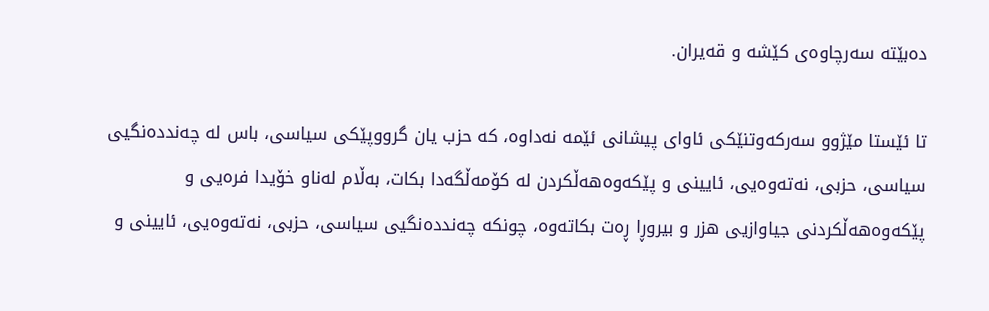دەبێتە سەرچاوەی کێشە و قەیران.

تا ئێستا مێژوو سەرکەوتنێکی ئاوای پیشانی ئێمە نەداوە، کە حزب یان گرووپێکی سیاسی، باس لە چه‌‌ندده‌‌نگیی سیاسی، حزبی، نەتەوەیی، ئایینی و پێكه‌‌وه‌‌هه‌ڵكردن لە کۆمەڵگەدا بکات، بەڵام لەناو خۆیدا فرەیی و پێکەوەهەڵکردنی جیاوازیی هزر و بیروڕا ڕەت بکاتەوە، چونکە چه‌‌ندده‌‌نگیی سیاسی، حزبی، نەتەوەیی، ئایینی و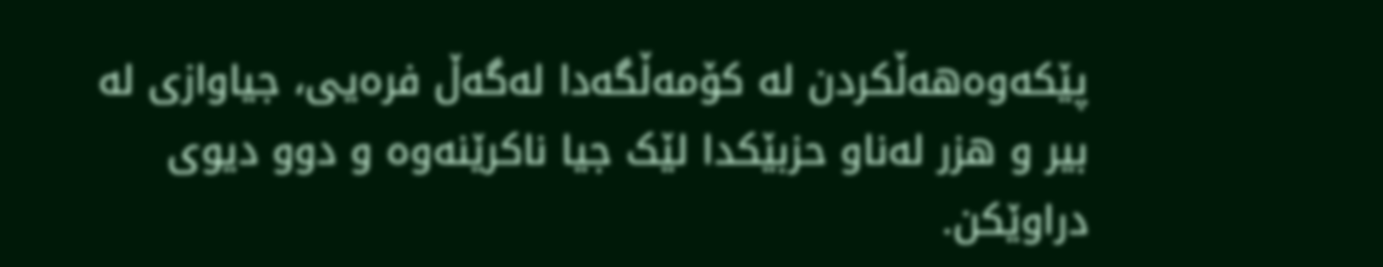پێكه‌‌وه‌‌هه‌ڵكردن لە کۆمەڵگەدا لەگەڵ فرەیی، جیاوازی لە بیر و هزر لەناو حزبێکدا لێک جیا ناکرێنەوە و دوو دیوی دراوێکن.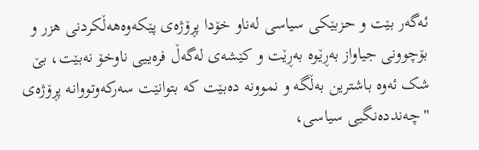ئەگەر بێت و حزبێکی سیاسی لەناو خۆدا پڕۆژەی پێکەوەهەڵکردنی هزر و بۆچوونی جیاواز بەڕێوە بەڕێت و کێشەی لەگەڵ فرەییی ناوخۆ نەبێت، بێ شک ئەوە باشترین بەڵگە و نموونە دەبێت کە بتوانێت سەرکەوتووانە پڕۆژەی "چه‌‌ندده‌‌نگیی سیاسی،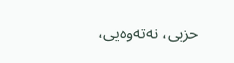حزبی، نەتەوەیی،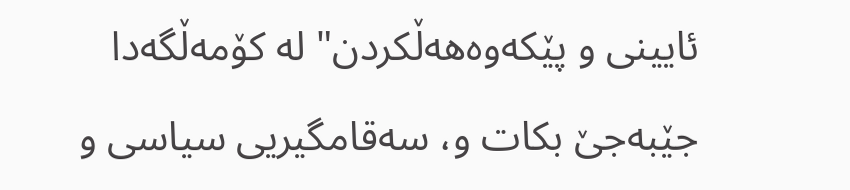ئایینی و پێكه‌‌وه‌‌هه‌ڵكردن" لە کۆمەڵگەدا جێبەجێ بکات و، سەقامگیریی سیاسی و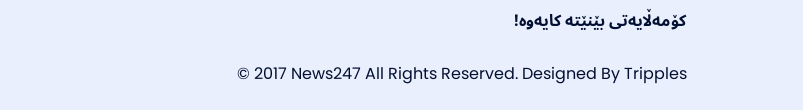کۆمەڵایەتی بێنێتە کایەوە!

© 2017 News247 All Rights Reserved. Designed By Tripples